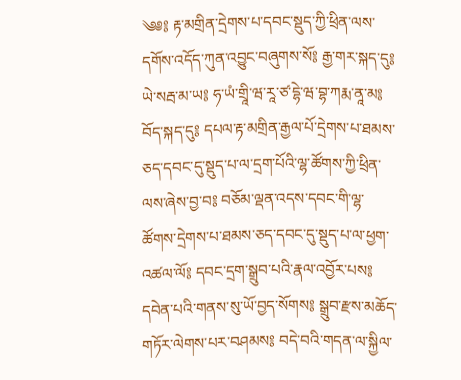༄༅༔ རྟ་མགྲིན་དྲེགས་པ་དབང་སྡུད་ཀྱི་ཕྲིན་ལས་དགོས་འདོད་ཀུན་འབྱུང་བཞུགས་སོ༔ རྒྱ་གར་སྐད་དུ༔ ཡེ་སརྦ་མ་ཡ༔ ཧ་ཡཾ་གྲཱི་ཝ་རཱ་ཙ་དྷེ་ཝ་བྷ་ཀརྨ་ནཱ་མ༔ བོད་སྐད་དུ༔ དཔལ་རྟ་མགྲིན་རྒྱལ་པོ་དྲེགས་པ་ཐམས་ཅད་དབང་དུ་སྡུད་པ་ལ་དྲག་པོའི་ལྷ་ཚོགས་ཀྱི་ཕྲིན་ལས་ཞེས་བྱ་བ༔ བཅོམ་ལྡན་འདས་དབང་གི་ལྷ་ཚོགས་དྲེགས་པ་ཐམས་ཅད་དབང་དུ་སྡུད་པ་ལ་ཕྱག་འཚལ་ལོ༔ དབང་དྲག་སྒྲུབ་པའི་རྣལ་འབྱོར་པས༔ དབེན་པའི་གནས་སུ་ཡོ་བྱད་སོགས༔ སྒྲུབ་རྫས་མཆོད་གཏོར་ལེགས་པར་བཤམས༔ བདེ་བའི་གདན་ལ་སྐྱིལ་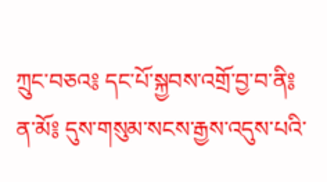ཀྲུང་བཅའ༔ དང་པོ་སྐྱབས་འགྲོ་བྱ་བ་ནི༔ ན་མོ༔ དུས་གསུམ་སངས་རྒྱས་འདུས་པའི་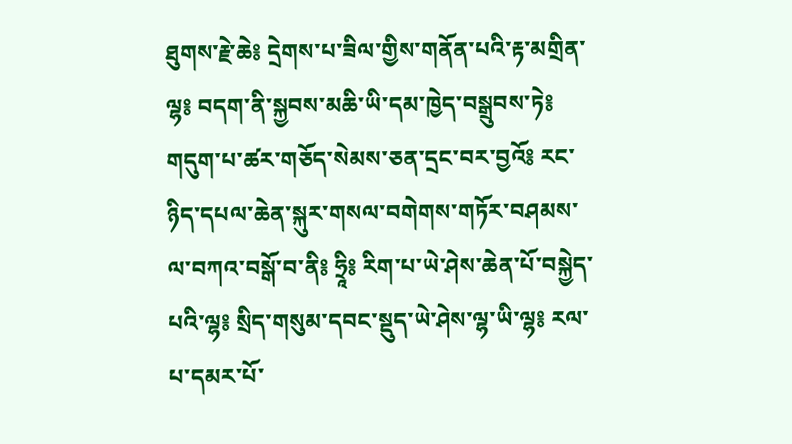ཐུགས་རྗེ་ཆེ༔ དྲེགས་པ་ཟིལ་གྱིས་གནོན་པའི་རྟ་མགྲིན་ལྷ༔ བདག་ནི་སྐྱབས་མཆི་ཡི་དམ་ཁྱེད་བསྒྲུབས་ཏེ༔ གདུག་པ་ཚར་གཅོད་སེམས་ཅན་དྲང་བར་བྱའོ༔ རང་ཉིད་དཔལ་ཆེན་སྐུར་གསལ་བགེགས་གཏོར་བཤམས་ལ་བཀའ་བསྒོ་བ་ནི༔ ཧྲཱི༔ རིག་པ་ཡེ་ཤེས་ཆེན་པོ་བསྐྱེད་པའི་ལྷ༔ སྲིད་གསུམ་དབང་སྡུད་ཡེ་ཤེས་ལྷ་ཡི་ལྷ༔ རལ་པ་དམར་པོ་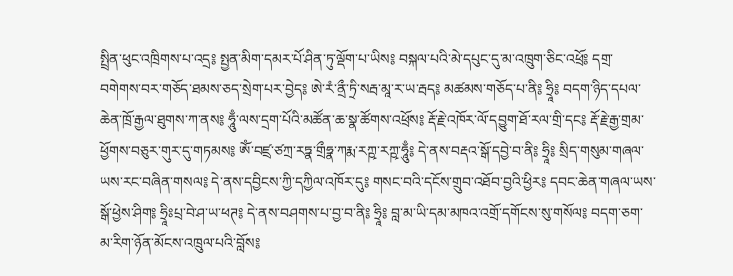སྤྲིན་ཕུང་འཁྲིགས་པ་འདྲ༔ སྤྱན་མིག་དམར་པོ་ཤིན་ཏུ་ལྡོག་པ་ཡིས༔ བསྐལ་པའི་མེ་དཔུང་དུ་མ་འཁྲུག་ཅིང་འཕྲོ༔ དགྲ་བགེགས་བར་གཅོད་ཐམས་ཅད་སྲེག་པར་བྱེད༔ ཨེ་རཾ་ནྲྀ་ཏྲི་སརྦ་མཱ་ར་ཡ་རྦད༔ མཚམས་གཅོད་པ་ནི༔ ཧྲཱི༔ བདག་ཉིད་དཔལ་ཆེན་ཁྲོ་རྒྱལ་ཐུགས་ཀ་ནས༔ ཧཱུྃ་ལས་དྲག་པོའི་མཚོན་ཆ་སྣ་ཚོགས་འཕྲོས༔ རྡོ་རྗེ་འཁོར་ལོ་དབྱུག་ཐོ་རལ་གྲི་དང༔ རྡོ་རྗེ་རྒྱ་གྲམ་ཕྱོགས་བཅུར་གུར་དུ་གཏམས༔ ཨོཾ་བཛྲ་ཙཀྲ་རཏྣ་གྲྀཧྣ་ཀརྨ་རཀྵ་རཀྵ་ཧཱུྃ༔ དེ་ནས་བརྡའ་སྒོ་དབྱེ་བ་ནི༔ ཧྲཱི༔ སྲིད་གསུམ་གཞལ་ཡས་རང་བཞིན་གསལ༔ དེ་ནས་དབྱིངས་ཀྱི་དཀྱིལ་འཁོར་དུ༔ གསང་བའི་དངོས་གྲུབ་འཐོབ་བྱའི་ཕྱིར༔ དབང་ཆེན་གཞལ་ཡས་སྒོ་ཕྱེས་ཤིག༔ ཧྲཱིཿཔྲ་བེ་ཤ་ཡ་ཕཊ༔ དེ་ནས་བཤགས་པ་བྱ་བ་ནི༔ ཧྲཱི༔ བླ་མ་ཡི་དམ་མཁའ་འགྲོ་དགོངས་སུ་གསོལ༔ བདག་ཅག་མ་རིག་ཉོན་མོངས་འཁྲུལ་པའི་བློས༔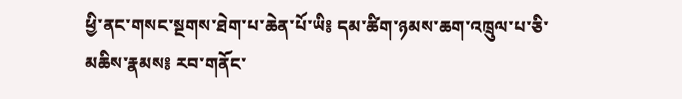ཕྱི་ནང་གསང་སྔགས་ཐེག་པ་ཆེན་པོ་ཡི༔ དམ་ཚིག་ཉམས་ཆག་འཁྲུལ་པ་ཅི་མཆིས་རྣམས༔ རབ་གནོང་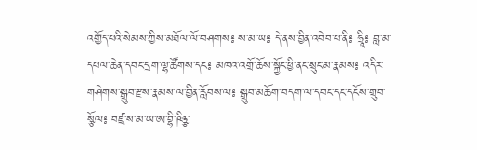འགྱོད་པའི་སེམས་ཀྱིས་མཐོལ་ལོ་བཤགས༔ ས་མ་ཡ༔ དེ་ནས་བྱིན་འབེབ་པ་ནི༔ ཧྲཱི༔ བླ་མ་དཔལ་ཆེན་དབང་དྲག་ལྷ་ཚོགས་དང༔ མཁའ་འགྲོ་ཆོས་སྐྱོང་ཕྱི་ནང་སྲུང་མ་རྣམས༔ འདིར་གཤེགས་སྒྲུབ་རྫས་རྣམས་ལ་བྱིན་རློབས་ལ༔ སྒྲུབ་མཆོག་བདག་ལ་དབང་དང་དངོས་གྲུབ་སྩོལ༔ བཛྲ་ས་མ་ཡ་ཨ་བྷི་ཥིཉྩ་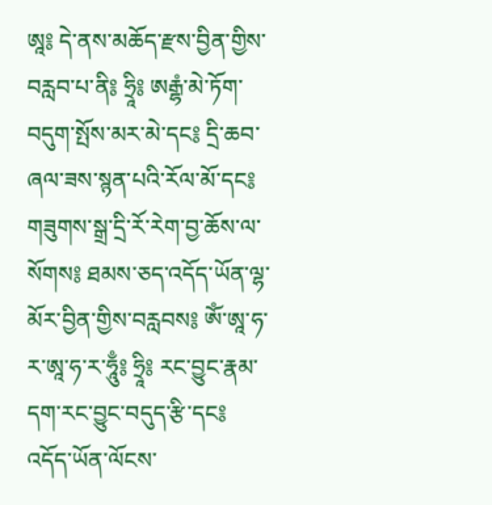ཨཱ༔ དེ་ནས་མཆོད་རྫས་བྱིན་གྱིས་བརླབ་པ་ནི༔ ཧྲཱི༔ ཨརྒྷཾ་མེ་ཏོག་བདུག་སྤོས་མར་མེ་དང༔ དྲི་ཆབ་ཞལ་ཟས་སྙན་པའི་རོལ་མོ་དང༔ གཟུགས་སྒྲ་དྲི་རོ་རེག་བྱ་ཆོས་ལ་སོགས༔ ཐམས་ཅད་འདོད་ཡོན་ལྷ་མོར་བྱིན་གྱིས་བརླབས༔ ཨོཾ་ཨཱ་ཧ་ར་ཨཱ་ཧ་ར་ཧཱུྃ༔ ཧྲཱི༔ རང་བྱུང་རྣམ་དག་རང་བྱུང་བདུད་རྩི་དང༔ འདོད་ཡོན་ལོངས་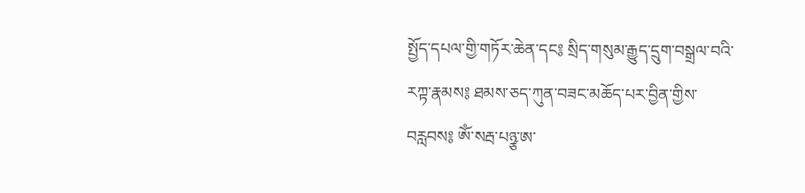སྤྱོད་དཔལ་གྱི་གཏོར་ཆེན་དང༔ སྲིད་གསུམ་རྒྱུད་དྲུག་བསྒྲལ་བའི་རཀྟ་རྣམས༔ ཐམས་ཅད་ཀུན་བཟང་མཆོད་པར་བྱིན་གྱིས་བརླབས༔ ཨོཾ་སརྦ་པཉྩ་ཨ་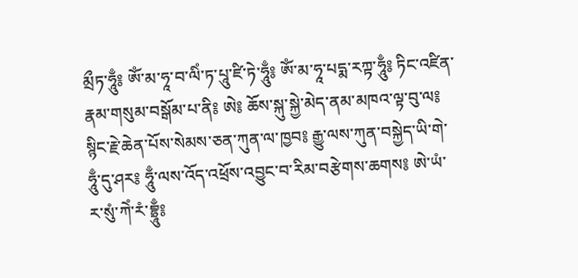མྲྀཏ་ཧཱུྃ༔ ཨོཾ་མ་ཧཱ་བ་ལིཾ་ཏ་པཱུ་ཛི་ཏེ་ཧཱུྃ༔ ཨོཾ་མ་ཧཱ་པདྨ་རཀྟ་ཧཱུྃ༔ ཏིང་འཛིན་རྣམ་གསུམ་བསྒོམ་པ་ནི༔ ཨེ༔ ཆོས་སྐུ་སྐྱེ་མེད་ནམ་མཁའ་ལྟ་བུ་ལ༔ སྙིང་རྗེ་ཆེན་པོས་སེམས་ཅན་ཀུན་ལ་ཁྱབ༔ རྒྱུ་ལས་ཀུན་བསྐྱེད་ཡི་གེ་ཧཱུྃ་དུ་ཤར༔ ཧཱུྃ་ལས་འོད་འཕྲོས་འབྱུང་བ་རིམ་བརྩེགས་ཆགས༔ ཨེ་ཡཾ་ར་སུཾ་ཀེཾ་རཾ་བྷྲཱུྃ༔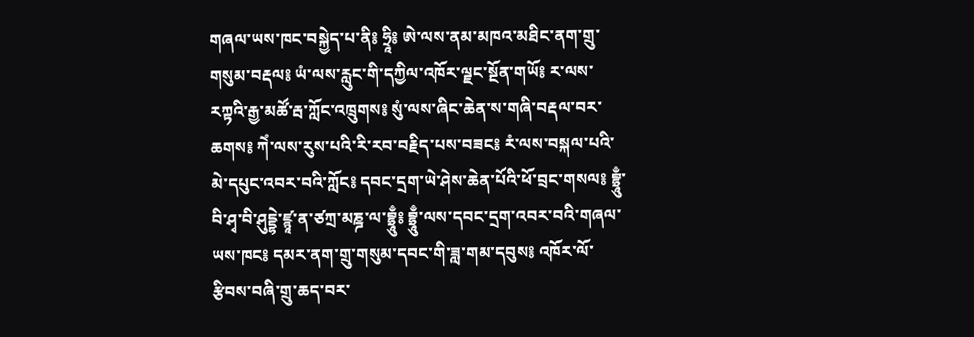གཞལ་ཡས་ཁང་བསྐྱེད་པ་ནི༔ ཧྲཱི༔ ཨེ་ལས་ནམ་མཁའ་མཐིང་ནག་གྲུ་གསུམ་བརྡལ༔ ཡཾ་ལས་རླུང་གི་དཀྱིལ་འཁོར་ལྗང་སྔོན་གཡོ༔ ར་ལས་རཀྟའི་རྒྱ་མཚོ་རྦ་ཀློང་འཁྲུགས༔ སུཾ་ལས་ཞིང་ཆེན་ས་གཞི་བརྡལ་བར་ཆགས༔ ཀེཾ་ལས་རུས་པའི་རི་རབ་བརྗིད་པས་བཟང༔ རཾ་ལས་བསྐལ་པའི་མེ་དཔུང་འབར་བའི་ཀློང༔ དབང་དྲག་ཡེ་ཤེས་ཆེན་པོའི་ཕོ་བྲང་གསལ༔ བྷྲཱུྃ་བི་ཤྭ་བི་ཤུདྡྷེ་ཛྙཱ་ན་ཙཀྲ་མཎྜ་ལ་བྷྲཱུྃ༔ བྷྲཱུྃ་ལས་དབང་དྲག་འབར་བའི་གཞལ་ཡས་ཁང༔ དམར་ནག་གྲུ་གསུམ་དབང་གི་ཟླ་གམ་དབུས༔ འཁོར་ལོ་རྩིབས་བཞི་གྲུ་ཆད་བར་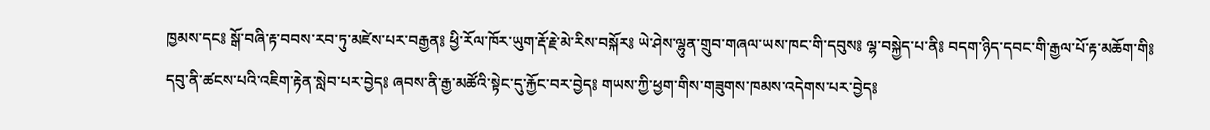ཁྱམས་དང༔ སྒོ་བཞི་རྟ་བབས་རབ་ཏུ་མཛེས་པར་བརྒྱན༔ ཕྱི་རོལ་ཁོར་ཡུག་རྡོ་རྗེ་མེ་རིས་བསྐོར༔ ཡེ་ཤེས་ལྷུན་གྲུབ་གཞལ་ཡས་ཁང་གི་དབུས༔ ལྷ་བསྐྱེད་པ་ནི༔ བདག་ཉིད་དབང་གི་རྒྱལ་པོ་རྟ་མཆོག་གི༔ དབུ་ནི་ཚངས་པའི་འཇིག་རྟེན་སླེབ་པར་བྱེད༔ ཞབས་ནི་རྒྱ་མཚོའི་སྟེང་དུ་རྐྱོང་བར་བྱེད༔ གཡས་ཀྱི་ཕྱག་གིས་གཟུགས་ཁམས་འདེགས་པར་བྱེད༔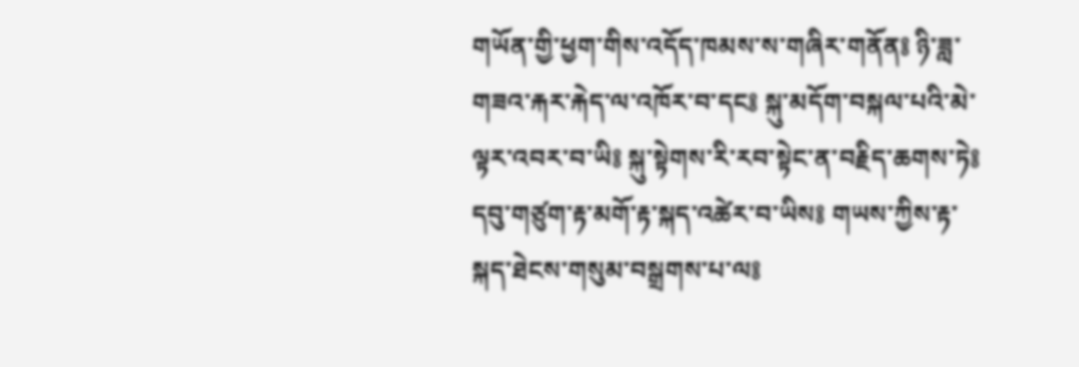གཡོན་གྱི་ཕྱག་གིས་འདོད་ཁམས་ས་གཞིར་གནོན༔ ཉི་ཟླ་གཟའ་རྐར་རྐེད་ལ་འཁོར་བ་དང༔ སྐུ་མདོག་བསྐལ་པའི་མེ་ལྟར་འབར་བ་ཡི༔ སྐུ་སྟེགས་རི་རབ་སྟེང་ན་བརྗིད་ཆགས་ཏེ༔ དབུ་གཙུག་རྟ་མགོ་རྟ་སྐད་འཚེར་བ་ཡིས༔ གཡས་ཀྱིས་རྟ་སྐད་ཐེངས་གསུམ་བསྒྲགས་པ་ལ༔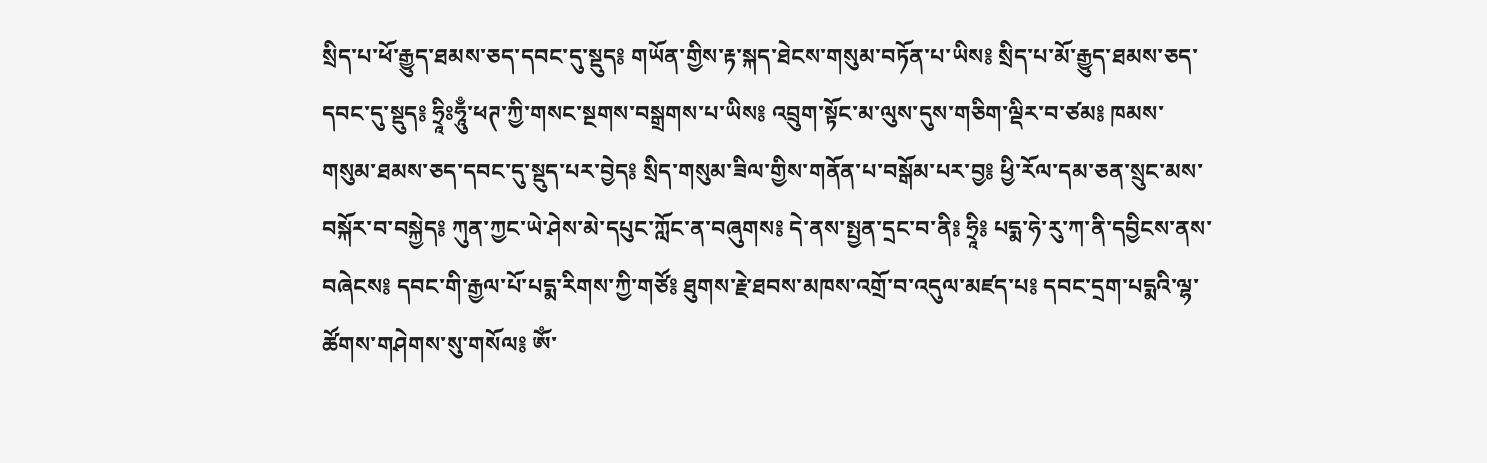སྲིད་པ་ཕོ་རྒྱུད་ཐམས་ཅད་དབང་དུ་སྡུད༔ གཡོན་གྱིས་རྟ་སྐད་ཐེངས་གསུམ་བཏོན་པ་ཡིས༔ སྲིད་པ་མོ་རྒྱུད་ཐམས་ཅད་དབང་དུ་སྡུད༔ ཧྲཱིཿཧཱུྃ་ཕཊ་ཀྱི་གསང་སྔགས་བསྒྲགས་པ་ཡིས༔ འབྲུག་སྟོང་མ་ལུས་དུས་གཅིག་ལྡིར་བ་ཙམ༔ ཁམས་གསུམ་ཐམས་ཅད་དབང་དུ་སྡུད་པར་བྱེད༔ སྲིད་གསུམ་ཟིལ་གྱིས་གནོན་པ་བསྒོམ་པར་བྱ༔ ཕྱི་རོལ་དམ་ཅན་སྲུང་མས་བསྐོར་བ་བསྐྱེད༔ ཀུན་ཀྱང་ཡེ་ཤེས་མེ་དཔུང་ཀློང་ན་བཞུགས༔ དེ་ནས་སྤྱན་དྲང་བ་ནི༔ ཧྲཱི༔ པདྨ་ཧེ་རུ་ཀ་ནི་དབྱིངས་ནས་བཞེངས༔ དབང་གི་རྒྱལ་པོ་པདྨ་རིགས་ཀྱི་གཙོ༔ ཐུགས་རྗེ་ཐབས་མཁས་འགྲོ་བ་འདུལ་མཛད་པ༔ དབང་དྲག་པདྨའི་ལྷ་ཚོགས་གཤེགས་སུ་གསོལ༔ ཨོཾ་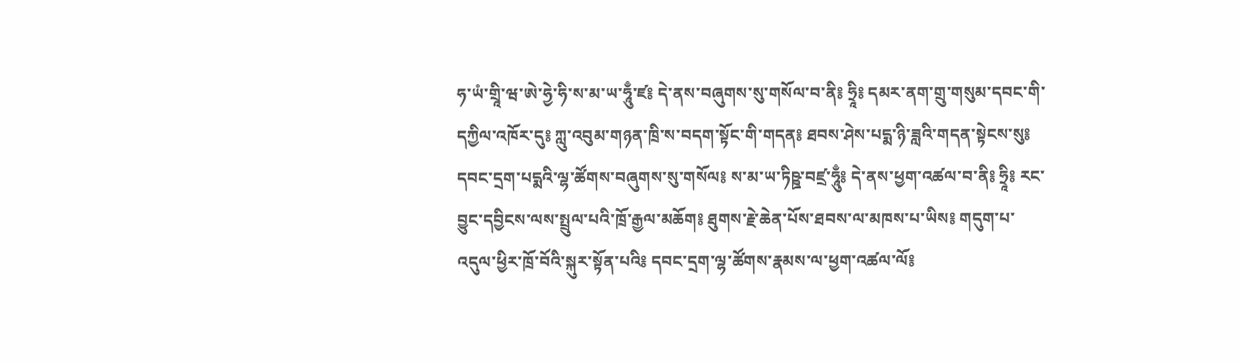ཧ་ཡཾ་གྲཱི་ཝ་ཨེ་ཧྱེ་ཧི་ས་མ་ཡ་ཧཱུྃ་ཛ༔ དེ་ནས་བཞུགས་སུ་གསོལ་བ་ནི༔ ཧྲཱི༔ དམར་ནག་གྲུ་གསུམ་དབང་གི་དཀྱིལ་འཁོར་དུ༔ ཀླུ་འབུམ་གཉན་ཁྲི་ས་བདག་སྟོང་གི་གདན༔ ཐབས་ཤེས་པདྨ་ཉི་ཟླའི་གདན་སྟེངས་སུ༔ དབང་དྲག་པདྨའི་ལྷ་ཚོགས་བཞུགས་སུ་གསོལ༔ ས་མ་ཡ་ཏིཥྛ་བཛྲ་ཧཱུྃ༔ དེ་ནས་ཕྱག་འཚལ་བ་ནི༔ ཧྲཱི༔ རང་བྱུང་དབྱིངས་ལས་སྤྲུལ་པའི་ཁྲོ་རྒྱལ་མཆོག༔ ཐུགས་རྗེ་ཆེན་པོས་ཐབས་ལ་མཁས་པ་ཡིས༔ གདུག་པ་འདུལ་ཕྱིར་ཁྲོ་བོའི་སྐུར་སྟོན་པའི༔ དབང་དྲག་ལྷ་ཚོགས་རྣམས་ལ་ཕྱག་འཚལ་ལོ༔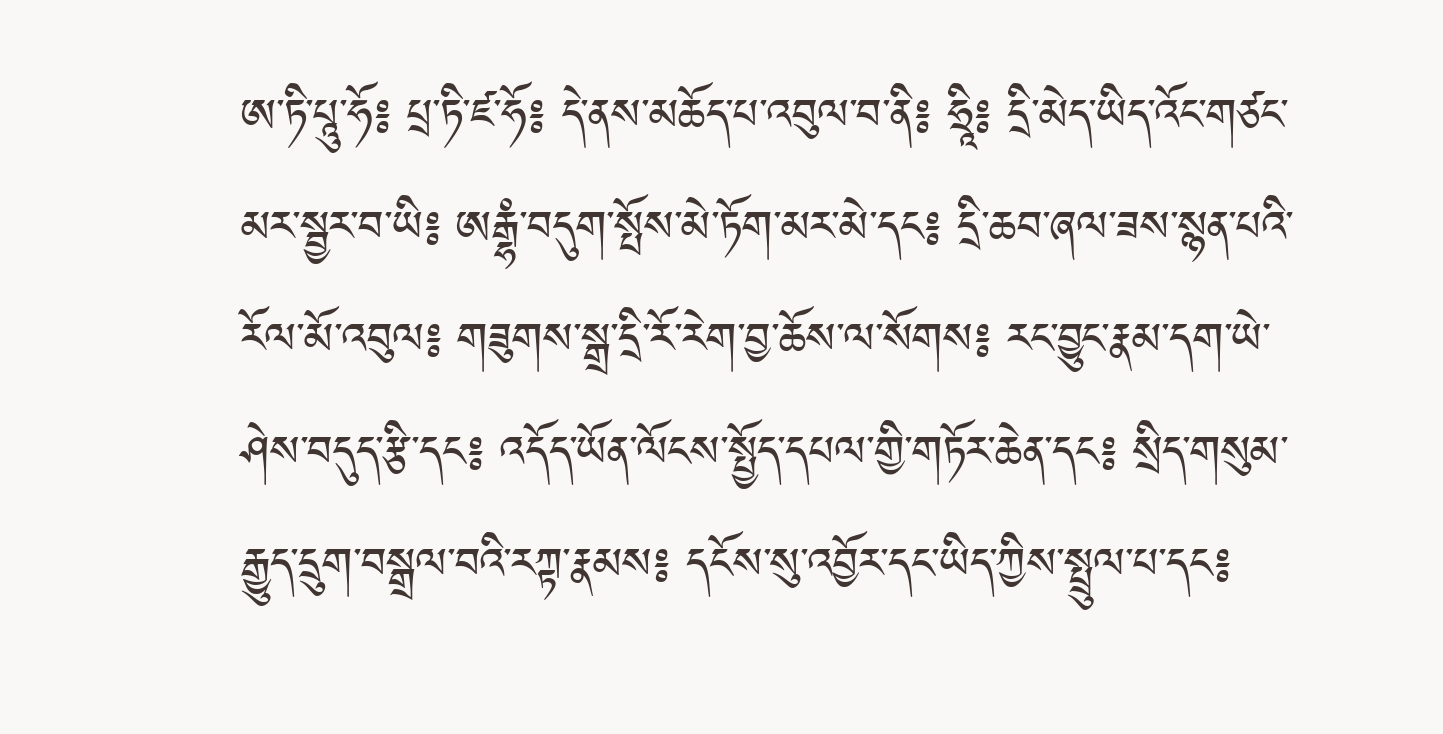ཨ་ཏི་པཱུ་ཧོ༔ པྲ་ཏི་ཛ་ཧོ༔ དེ་ནས་མཆོད་པ་འབུལ་བ་ནི༔ ཧྲཱི༔ དྲི་མེད་ཡིད་འོང་གཙང་མར་སྦྱར་བ་ཡི༔ ཨརྒྷཾ་བདུག་སྤོས་མེ་ཏོག་མར་མེ་དང༔ དྲི་ཆབ་ཞལ་ཟས་སྙན་པའི་རོལ་མོ་འབུལ༔ གཟུགས་སྒྲ་དྲི་རོ་རེག་བྱ་ཆོས་ལ་སོགས༔ རང་བྱུང་རྣམ་དག་ཡེ་ཤེས་བདུད་རྩི་དང༔ འདོད་ཡོན་ལོངས་སྤྱོད་དཔལ་གྱི་གཏོར་ཆེན་དང༔ སྲིད་གསུམ་རྒྱུད་དྲུག་བསྒྲལ་བའི་རཀྟ་རྣམས༔ དངོས་སུ་འབྱོར་དང་ཡིད་ཀྱིས་སྤྲུལ་པ་དང༔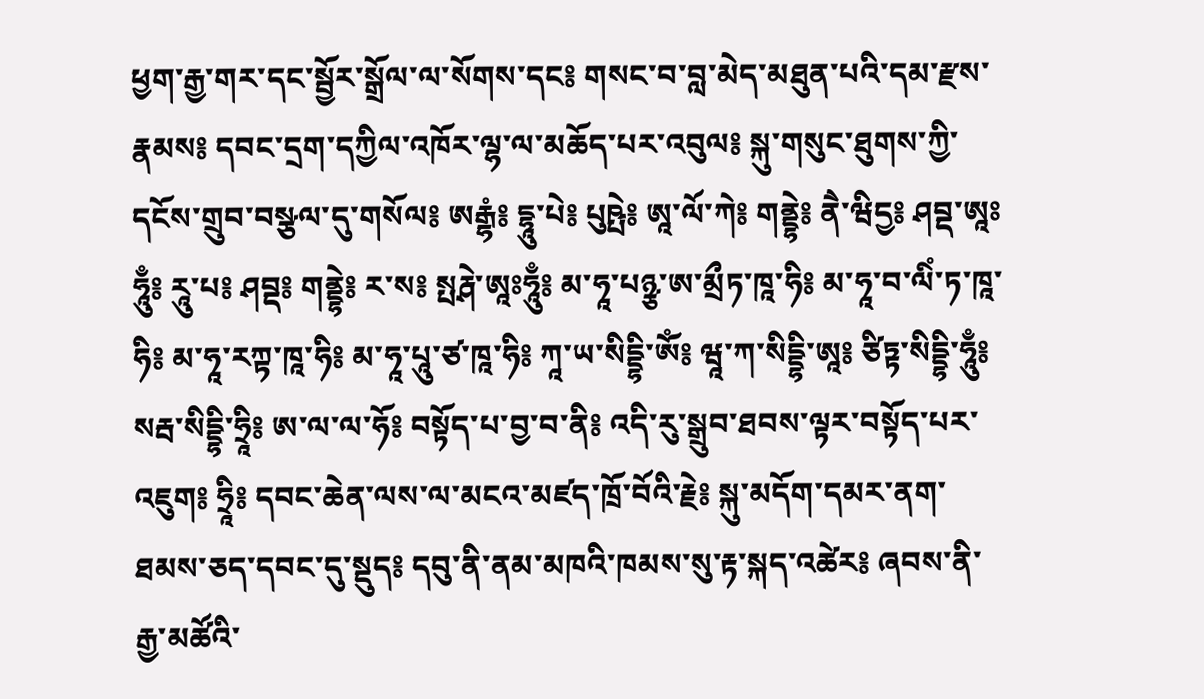ཕྱག་རྒྱ་གར་དང་སྦྱོར་སྒྲོལ་ལ་སོགས་དང༔ གསང་བ་བླ་མེད་མཐུན་པའི་དམ་རྫས་རྣམས༔ དབང་དྲག་དཀྱིལ་འཁོར་ལྷ་ལ་མཆོད་པར་འབུལ༔ སྐུ་གསུང་ཐུགས་ཀྱི་དངོས་གྲུབ་བསྩལ་དུ་གསོལ༔ ཨརྒྷཾ༔ དྷཱུ་པེ༔ པུཥྤེ༔ ཨཱ་ལོ་ཀེ༔ གནྡྷེ༔ ནཻ་ཝིདྱ༔ ཤབྡ་ཨཱཿཧཱུྃ༔ རཱུ་པ༔ ཤབྡ༔ གནྡྷེ༔ ར་ས༔ སྤརྴེ་ཨཱཿཧཱུྃ༔ མ་ཧཱ་པཉྩ་ཨ་མྲྀཏ་ཁཱ་ཧི༔ མ་ཧཱ་བ་ལིཾ་ཏ་ཁཱ་ཧི༔ མ་ཧཱ་རཀྟ་ཁཱ་ཧི༔ མ་ཧཱ་པཱུ་ཙ་ཁཱ་ཧི༔ ཀཱ་ཡ་སིདྡྷི་ཨོཾ༔ ཝཱ་ཀ་སིདྡྷི་ཨཱ༔ ཙིཏྟ་སིདྡྷི་ཧཱུྃ༔ སརྦ་སིདྡྷི་ཧྲཱི༔ ཨ་ལ་ལ་ཧོ༔ བསྟོད་པ་བྱ་བ་ནི༔ འདི་རུ་སྒྲུབ་ཐབས་ལྟར་བསྟོད་པར་འཇུག༔ ཧྲཱི༔ དབང་ཆེན་ལས་ལ་མངའ་མཛད་ཁྲོ་བོའི་རྗེ༔ སྐུ་མདོག་དམར་ནག་ཐམས་ཅད་དབང་དུ་སྡུད༔ དབུ་ནི་ནམ་མཁའི་ཁམས་སུ་རྟ་སྐད་འཚེར༔ ཞབས་ནི་རྒྱ་མཚོའི་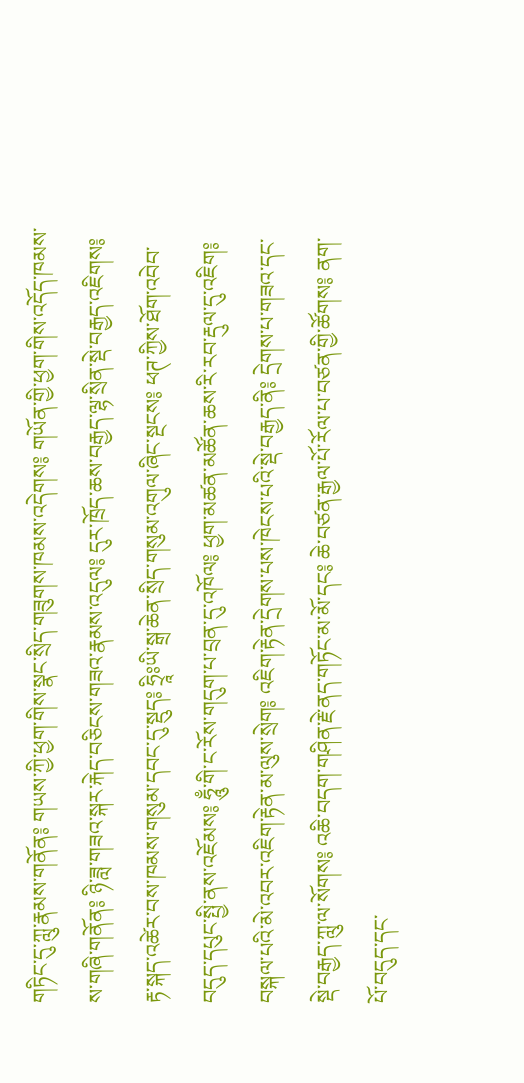གཏིང་དུ་ཀླུ་རྣམས་གནོན༔ གཡས་ཀྱི་ཕྱག་གིས་སྣང་སྲིད་གཟུགས་ཁམས་འདེགས༔ གཡོན་གྱི་ཕྱག་གིས་འདོད་ཁམས་ས་གཞི་གནོན༔ ཉི་ཟླ་གཟའ་སྐར་རྐེད་བཅིངས་གཟའ་རྣམས་འདུལ༔ དུར་ཁྲོད་ཆས་བརྒྱད་ལྷ་སྲིན་སྡེ་བརྒྱད་འཇིགས༔ རྟ་སྐད་འཚེར་བས་ཁམས་གསུམ་དབང་དུ་སྡུད༔ ཧྲཱིཿཡི་སྒྲ་ཆེན་སྲིད་གསུམ་འགུལ་ཞིང་སྔངས༔ ཕཊ་ཀྱིས་ཐོག་འབེབ་བདུད་དཔུང་སྤྱི་ནས་འཇོམས༔ ཧཱུྃ་གི་ང་རོས་གདུག་པ་བྲན་དུ་འཁོལ༔ ཕྱག་མཚན་མཚོན་ཆས་རི་རབ་རྡུལ་དུ་འཇིག༔ བསྐལ་པའི་མེ་འབར་འཇིག་རྟེན་མ་ལུས་སྲེག༔ འཇིག་རྟེན་དྲེགས་པས་ཁེངས་པའི་སྡེ་བརྒྱད་ནི༔ དྲེགས་པ་གཟའ་དང་སྡེ་བརྒྱད་ཀླུ་ལ་སོགས༔ འཆི་བདག་གཤིན་རྗེ་ནད་གཏོང་མ་མོ་དང༔ ཆེ་བཙན་རྒྱལ་པོ་རོལ་པ་བཙན་གྱི་ཚོགས༔ ནག་པོ་བདུད་དང་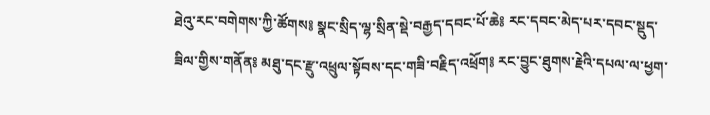ཐེའུ་རང་བགེགས་ཀྱི་ཚོགས༔ སྣང་སྲིད་ལྷ་སྲིན་སྡེ་བརྒྱད་དབང་པོ་ཆེ༔ རང་དབང་མེད་པར་དབང་སྡུད་ཟིལ་གྱིས་གནོན༔ མཐུ་དང་རྫུ་འཕྲུལ་སྟོབས་དང་གཟི་བརྗིད་འཕྲོག༔ རང་བྱུང་ཐུགས་རྗེའི་དཔལ་ལ་ཕྱག་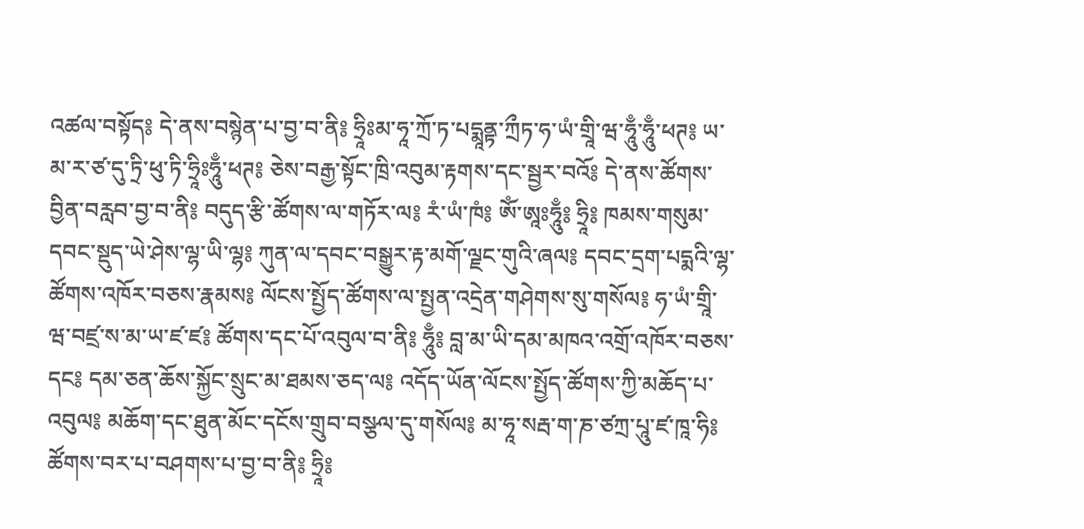འཚལ་བསྟོད༔ དེ་ནས་བསྙེན་པ་བྱ་བ་ནི༔ ཧྲཱིཿམ་ཧཱ་ཀྲོ་ཏ་པདྨཱནྟ་ཀྲྀཏ་ཧ་ཡཾ་གྲཱི་ཝ་ཧཱུྃ་ཧཱུྃ་ཕཊ༔ ཡ་མ་ར་ཙ་དུ་ཏྲི་ཕུ་ཏི་ཧྲཱིཿཧཱུྃ་ཕཊ༔ ཅེས་བརྒྱ་སྟོང་ཁྲི་འབུམ་རྟགས་དང་སྦྱར་བའོ༔ དེ་ནས་ཚོགས་བྱིན་བརླབ་བྱ་བ་ནི༔ བདུད་རྩི་ཚོགས་ལ་གཏོར་ལ༔ རཾ་ཡཾ་ཁཾ༔ ཨོཾ་ཨཱཿཧཱུྃ༔ ཧྲཱི༔ ཁམས་གསུམ་དབང་སྡུད་ཡེ་ཤེས་ལྷ་ཡི་ལྷ༔ ཀུན་ལ་དབང་བསྒྱུར་རྟ་མགོ་ལྗང་གུའི་ཞལ༔ དབང་དྲག་པདྨའི་ལྷ་ཚོགས་འཁོར་བཅས་རྣམས༔ ལོངས་སྤྱོད་ཚོགས་ལ་སྤྱན་འདྲེན་གཤེགས་སུ་གསོལ༔ ཧ་ཡཾ་གྲཱི་ཝ་བཛྲ་ས་མ་ཡ་ཛ་ཛ༔ ཚོགས་དང་པོ་འབུལ་བ་ནི༔ ཧཱུྃ༔ བླ་མ་ཡི་དམ་མཁའ་འགྲོ་འཁོར་བཅས་དང༔ དམ་ཅན་ཆོས་སྐྱོང་སྲུང་མ་ཐམས་ཅད་ལ༔ འདོད་ཡོན་ལོངས་སྤྱོད་ཚོགས་ཀྱི་མཆོད་པ་འབུལ༔ མཆོག་དང་ཐུན་མོང་དངོས་གྲུབ་བསྩལ་དུ་གསོལ༔ མ་ཧཱ་སརྦ་ག་ཎ་ཙཀྲ་པཱུ་ཛ་ཁཱ་ཧི༔ ཚོགས་བར་པ་བཤགས་པ་བྱ་བ་ནི༔ ཧྲཱི༔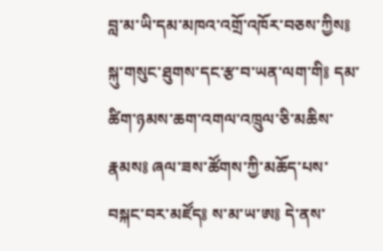བླ་མ་ཡི་དམ་མཁའ་འགྲོ་འཁོར་བཅས་ཀྱིས༔ སྐུ་གསུང་ཐུགས་དང་རྩ་བ་ཡན་ལག་གི༔ དམ་ཚིག་ཉམས་ཆག་འགལ་འཁྲུལ་ཅི་མཆིས་རྣམས༔ ཞལ་ཟས་ཚོགས་ཀྱི་མཆོད་པས་བསྐང་བར་མཛོད༔ ས་མ་ཡ་ཨ༔ དེ་ནས་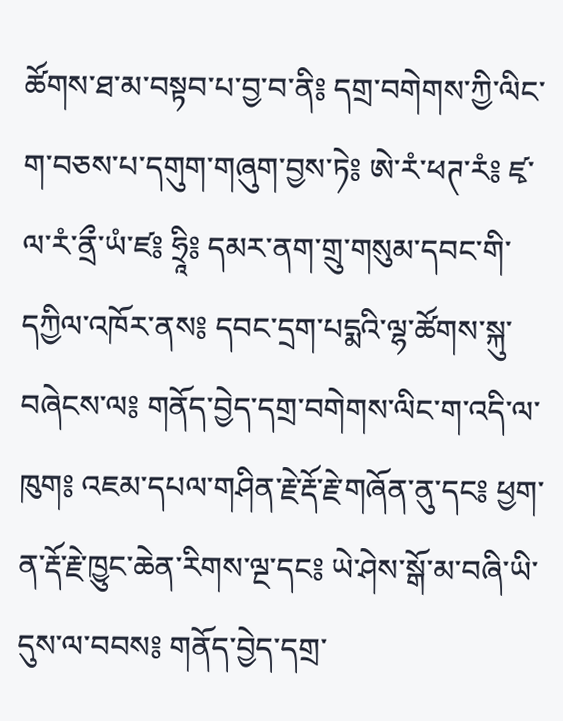ཚོགས་ཐ་མ་བསྟབ་པ་བྱ་བ་ནི༔ དགྲ་བགེགས་ཀྱི་ལིང་ག་བཅས་པ་དགུག་གཞུག་བྱས་ཏེ༔ ཨེ་རཾ་ཕཊ་རཾ༔ ཛྭ་ལ་རཾ་ནྲྀ་ཡཾ་ཛ༔ ཧྲཱི༔ དམར་ནག་གྲུ་གསུམ་དབང་གི་དཀྱིལ་འཁོར་ནས༔ དབང་དྲག་པདྨའི་ལྷ་ཚོགས་སྐུ་བཞེངས་ལ༔ གནོད་བྱེད་དགྲ་བགེགས་ལིང་ག་འདི་ལ་ཁུག༔ འཇམ་དཔལ་གཤིན་རྗེ་རྡོ་རྗེ་གཞོན་ནུ་དང༔ ཕྱག་ན་རྡོ་རྗེ་ཁྱུང་ཆེན་རིགས་ལྔ་དང༔ ཡེ་ཤེས་སྒོ་མ་བཞི་ཡི་དུས་ལ་བབས༔ གནོད་བྱེད་དགྲ་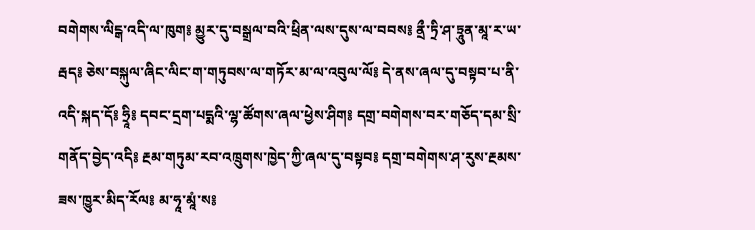བགེགས་ལིངྒ་འདི་ལ་ཁུག༔ མྱུར་དུ་བསྒྲལ་བའི་ཕྲིན་ལས་དུས་ལ་བབས༔ ནྲྀ་ཏྲི་ཤ་ཏྲཱུན་མཱ་ར་ཡ་རྦད༔ ཅེས་བསྐུལ་ཞིང་ལིང་ག་གཏུབས་ལ་གཏོར་མ་ལ་འབུལ་ལོ༔ དེ་ནས་ཞལ་དུ་བསྟབ་པ་ནི་འདི་སྐད་དོ༔ ཧྲཱི༔ དབང་དྲག་པདྨའི་ལྷ་ཚོགས་ཞལ་ཕྱེས་ཤིག༔ དགྲ་བགེགས་བར་གཅོད་དམ་སྲི་གནོད་བྱེད་འདི༔ རྔམ་གཏུམ་རབ་འཁྲུགས་ཁྱེད་ཀྱི་ཞལ་དུ་བསྟབ༔ དགྲ་བགེགས་ཤ་རུས་རྔམས་ཟས་ཁྱུར་མིད་རོལ༔ མ་ཧཱ་མཱཾ་ས༔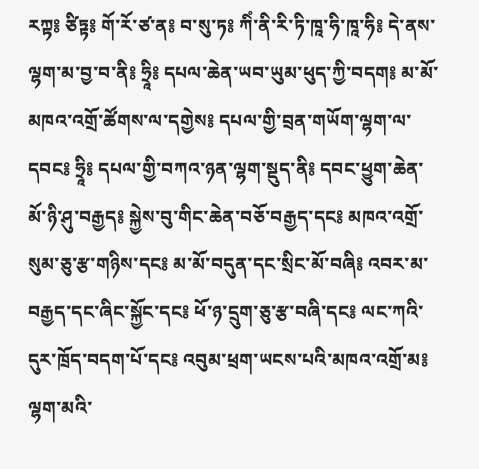རཀྟ༔ ཙིཏྟ༔ གོ་རོ་ཙ་ན༔ བ་སུ་ཏ༔ ཀིཾ་ནི་རི་ཏི་ཁཱ་ཧི་ཁཱ་ཧི༔ དེ་ནས་ལྷག་མ་བྱ་བ་ནི༔ ཧྲཱི༔ དཔལ་ཆེན་ཡབ་ཡུམ་ཕུད་ཀྱི་བདག༔ མ་མོ་མཁའ་འགྲོ་ཚོགས་ལ་དགྱེས༔ དཔལ་གྱི་བྲན་གཡོག་ལྷག་ལ་དབང༔ ཧྲཱི༔ དཔལ་གྱི་བཀའ་ཉན་ལྷག་སྡུད་ནི༔ དབང་ཕྱུག་ཆེན་མོ་ཉི་ཤུ་བརྒྱད༔ སྐྱེས་བུ་གིང་ཆེན་བཅོ་བརྒྱད་དང༔ མཁའ་འགྲོ་སུམ་ཅུ་རྩ་གཉིས་དང༔ མ་མོ་བདུན་དང་སྲིང་མོ་བཞི༔ འབར་མ་བརྒྱད་དང་ཞིང་སྐྱོང་དང༔ ཕོ་ཉ་དྲུག་ཅུ་རྩ་བཞི་དང༔ ལང་ཀའི་དུར་ཁྲོད་བདག་པོ་དང༔ འབུམ་ཕྲག་ཡངས་པའི་མཁའ་འགྲོ་མ༔ ལྷག་མའི་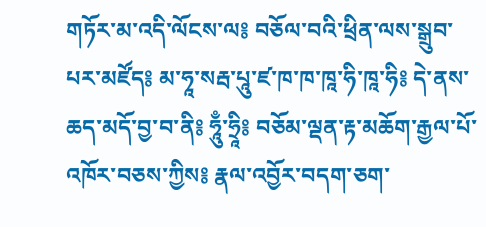གཏོར་མ་འདི་ལོངས་ལ༔ བཅོལ་བའི་ཕྲིན་ལས་སྒྲུབ་པར་མཛོད༔ མ་ཧཱ་སརྦ་པཱུ་ཛ་ཁ་ཁ་ཁཱ་ཧི་ཁཱ་ཧི༔ དེ་ནས་ཆད་མདོ་བྱ་བ་ནི༔ ཧཱུྃ་ཧྲཱི༔ བཅོམ་ལྡན་རྟ་མཆོག་རྒྱལ་པོ་འཁོར་བཅས་ཀྱིས༔ རྣལ་འབྱོར་བདག་ཅག་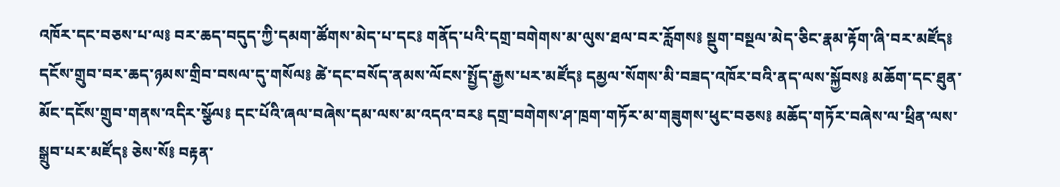འཁོར་དང་བཅས་པ་ལ༔ བར་ཆད་བདུད་ཀྱི་དམག་ཚོགས་མེད་པ་དང༔ གནོད་པའི་དགྲ་བགེགས་མ་ལུས་ཐལ་བར་རློགས༔ སྡུག་བསྔལ་མེད་ཅིང་རྣམ་རྟོག་ཞི་བར་མཛོད༔ དངོས་གྲུབ་བར་ཆད་ཉམས་གྲིབ་བསལ་དུ་གསོལ༔ ཚེ་དང་བསོད་ནམས་ལོངས་སྤྱོད་རྒྱས་པར་མཛོད༔ དམྱལ་སོགས་མི་བཟད་འཁོར་བའི་ནད་ལས་སྐྱོབས༔ མཆོག་དང་ཐུན་མོང་དངོས་གྲུབ་གནས་འདིར་སྩོལ༔ དང་པོའི་ཞལ་བཞེས་དམ་ལས་མ་འདའ་བར༔ དགྲ་བགེགས་ཤ་ཁྲག་གཏོར་མ་གཟུགས་ཕུང་བཅས༔ མཆོད་གཏོར་བཞེས་ལ་ཕྲིན་ལས་སྒྲུབ་པར་མཛོད༔ ཅེས་སོ༔ བརྟན་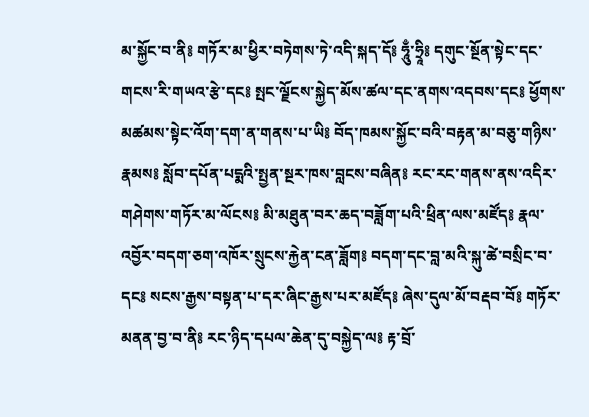མ་སྐྱོང་བ་ནི༔ གཏོར་མ་ཕྱིར་བཏེགས་ཏེ་འདི་སྐད་དོ༔ ཧཱུྃ་ཧྲཱི༔ དགུང་སྔོན་སྟེང་དང་གངས་རི་གཡའ་རྩེ་དང༔ སྤང་ལྗོངས་སྐྱེད་མོས་ཚལ་དང་ནགས་འདབས་དང༔ ཕྱོགས་མཚམས་སྟེང་འོག་དག་ན་གནས་པ་ཡི༔ བོད་ཁམས་སྐྱོང་བའི་བརྟན་མ་བཅུ་གཉིས་རྣམས༔ སློབ་དཔོན་པདྨའི་སྤྱན་སྔར་ཁས་བླངས་བཞིན༔ རང་རང་གནས་ནས་འདིར་གཤེགས་གཏོར་མ་ལོངས༔ མི་མཐུན་བར་ཆད་བཟློག་པའི་ཕྲིན་ལས་མཛོད༔ རྣལ་འབྱོར་བདག་ཅག་འཁོར་སྲུངས་རྐྱེན་ངན་ཟློག༔ བདག་དང་བླ་མའི་སྐུ་ཚེ་བསྲིང་བ་དང༔ སངས་རྒྱས་བསྟན་པ་དར་ཞིང་རྒྱས་པར་མཛོད༔ ཞེས་དུལ་མོ་བརྡབ་བོ༔ གཏོར་མནན་བྱ་བ་ནི༔ རང་ཉིད་དཔལ་ཆེན་དུ་བསྐྱེད་ལ༔ རྟ་བྲོ་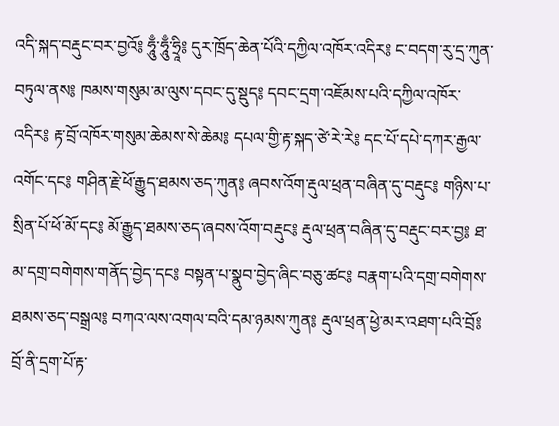འདི་སྐད་བརྡུང་བར་བྱའོ༔ ཧཱུྃ་ཧཱུྃ་ཧྲཱི༔ དུར་ཁྲོད་ཆེན་པོའི་དཀྱིལ་འཁོར་འདིར༔ ང་བདག་རུ་དྲ་ཀུན་བཏུལ་ནས༔ ཁམས་གསུམ་མ་ལུས་དབང་དུ་སྡུད༔ དབང་དྲག་འཇོམས་པའི་དཀྱིལ་འཁོར་འདིར༔ རྟ་བྲོ་འཁོར་གསུམ་ཆེམས་སེ་ཆེམ༔ དཔལ་གྱི་རྟ་སྐད་ཙེ་རེ་རེ༔ དང་པོ་དཔེ་དཀར་རྒྱལ་འགོང་དང༔ གཤིན་རྗེ་ཕོ་རྒྱུད་ཐམས་ཅད་ཀུན༔ ཞབས་འོག་རྡུལ་ཕྲན་བཞིན་དུ་བརྡུང༔ གཉིས་པ་སྲིན་པོ་ཕོ་མོ་དང༔ མོ་རྒྱུད་ཐམས་ཅད་ཞབས་འོག་བརྡུང༔ རྡུལ་ཕྲན་བཞིན་དུ་བརྡུང་བར་བྱ༔ ཐ་མ་དགྲ་བགེགས་གནོད་བྱེད་དང༔ བསྟན་པ་སྣུབ་བྱེད་ཞིང་བཅུ་ཚང༔ བརྣག་པའི་དགྲ་བགེགས་ཐམས་ཅད་བསྒྲལ༔ བཀའ་ལས་འགལ་བའི་དམ་ཉམས་ཀུན༔ རྡུལ་ཕྲན་ཕྱེ་མར་འཐག་པའི་བྲོ༔ བྲོ་ནི་དྲག་པོ་རྟ་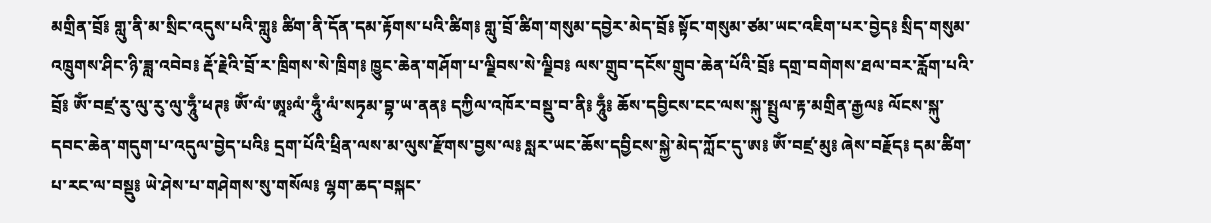མགྲིན་བྲོ༔ གླུ་ནི་མ་སྲིང་འདུས་པའི་གླུ༔ ཚིག་ནི་དོན་དམ་རྟོགས་པའི་ཚིག༔ གླུ་བྲོ་ཚིག་གསུམ་དབྱེར་མེད་བྲོ༔ སྟོང་གསུམ་ཙམ་ཡང་འཇིག་པར་བྱེད༔ སྲིད་གསུམ་འཁྲུགས་ཤིང་ཉི་ཟླ་འབེབ༔ རྡོ་རྗེའི་བྲོ་ར་ཁྲིགས་སེ་ཁྲིག༔ ཁྱུང་ཆེན་གཤོག་པ་ལྗིབས་སེ་ལྗིབ༔ ལས་གྲུབ་དངོས་གྲུབ་ཆེན་པོའི་བྲོ༔ དགྲ་བགེགས་ཐལ་བར་རློག་པའི་བྲོ༔ ཨོཾ་བཛྲ་རུ་ལུ་རུ་ལུ་ཧཱུྃ་ཕཊ༔ ཨོཾ་ལཾ་ཨཱཿལཾ་ཧཱུྃ་ལཾ་སཏྭམ་བྷ་ཡ་ནན༔ དཀྱིལ་འཁོར་བསྡུ་བ་ནི༔ ཧཱུྃ༔ ཆོས་དབྱིངས་ངང་ལས་སྐུ་སྤྲུལ་རྟ་མགྲིན་རྒྱལ༔ ལོངས་སྐུ་དབང་ཆེན་གདུག་པ་འདུལ་བྱེད་པའི༔ དྲག་པོའི་ཕྲིན་ལས་མ་ལུས་རྫོགས་བྱས་ལ༔ སླར་ཡང་ཆོས་དབྱིངས་སྐྱེ་མེད་ཀློང་དུ་ཨ༔ ཨོཾ་བཛྲ་མུ༔ ཞེས་བརྗོད༔ དམ་ཚིག་པ་རང་ལ་བསྡུ༔ ཡེ་ཤེས་པ་གཤེགས་སུ་གསོལ༔ ལྷག་ཆད་བསྐང་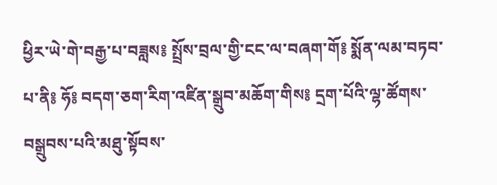ཕྱིར་ཡེ་གེ་བརྒྱ་པ་བཟླས༔ སྤྲོས་བྲལ་གྱི་ངང་ལ་བཞག་གོ༔ སྨོན་ལམ་བཏབ་པ་ནི༔ ཧོ༔ བདག་ཅག་རིག་འཛིན་སྒྲུབ་མཆོག་གིས༔ དྲག་པོའི་ལྷ་ཚོགས་བསྒྲུབས་པའི་མཐུ་སྟོབས་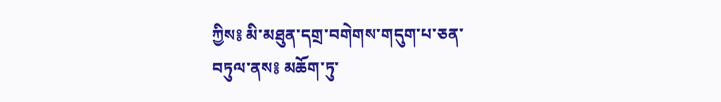ཀྱིས༔ མི་མཐུན་དགྲ་བགེགས་གདུག་པ་ཅན་བཏུལ་ནས༔ མཆོག་ཏུ་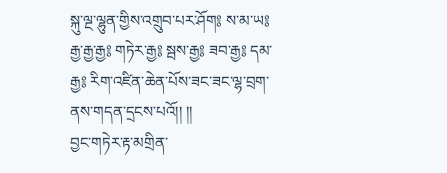སྐུ་ལྔ་ལྷུན་གྱིས་འགྲུབ་པར་ཤོག༔ ས་མ་ཡ༔ རྒྱ་རྒྱ་རྒྱ༔ གཏེར་རྒྱ༔ སྦས་རྒྱ༔ ཟབ་རྒྱ༔ དམ་རྒྱ༔ རིག་འཛིན་ཆེན་པོས་ཟང་ཟང་ལྷ་བྲག་ནས་གདན་དྲངས་པའོ།། །།
བྱང་གཏེར་རྟ་མགྲིན་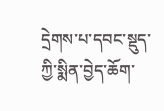དྲེགས་པ་དབང་སྡུད་ཀྱི་སྨིན་བྱེད་ཆོག་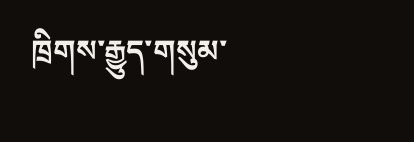ཁྲིགས་རྒྱུད་གསུམ་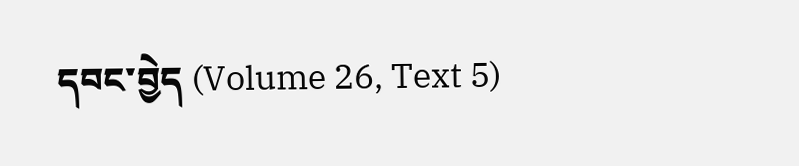དབང་བྱེད (Volume 26, Text 5)